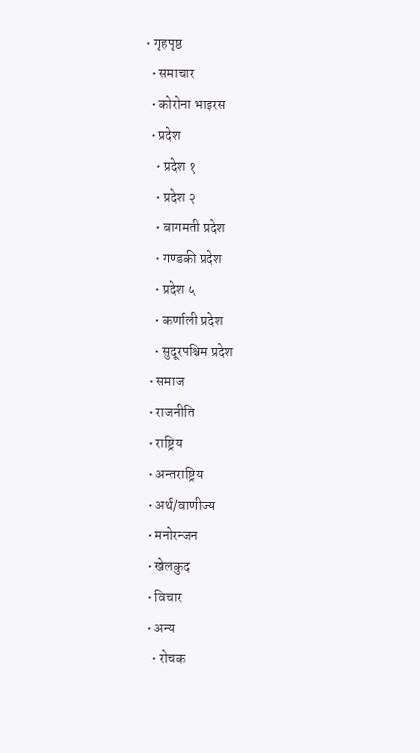• गृहपृष्ठ
  • समाचार
  • कोरोना भाइरस
  • प्रदेश
    • प्रदेश १
    • प्रदेश २
    • बागमती प्रदेश
    • गण्डकी प्रदेश
    • प्रदेश ५
    • कर्णाली प्रदेश
    • सुदूरपश्चिम प्रदेश
  • समाज
  • राजनीति
  • राष्ट्रिय
  • अन्तराष्ट्रिय
  • अर्थ/वाणीज्य
  • मनोरन्जन
  • खेलकुद
  • विचार
  • अन्य
    • रोचक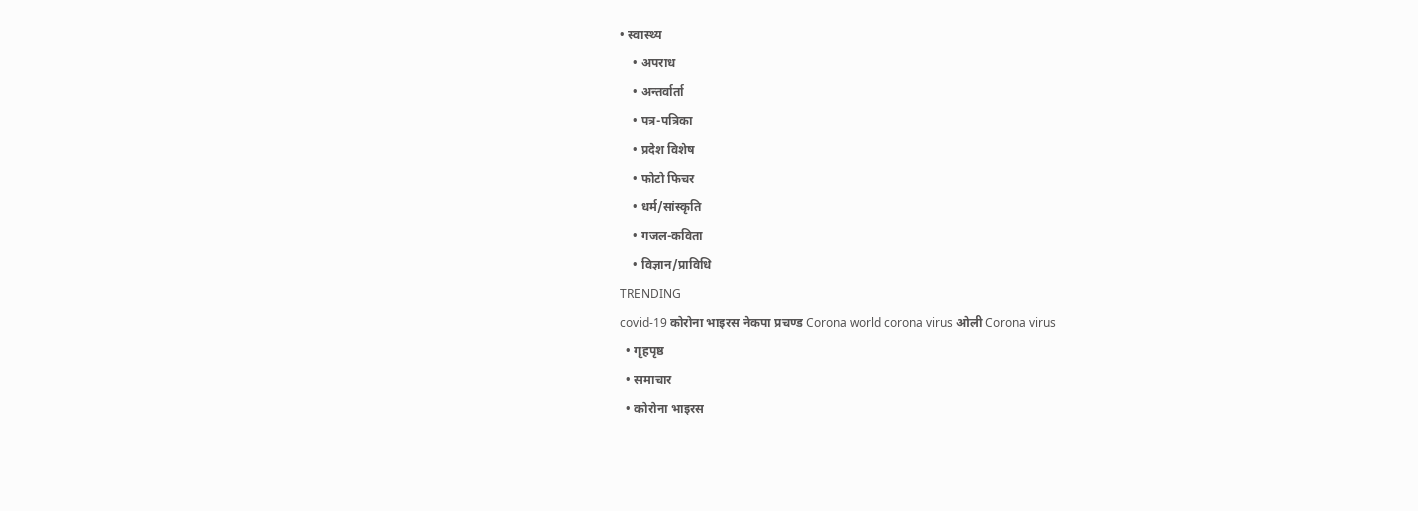• स्वास्थ्य
    • अपराध
    • अन्तर्वार्ता
    • पत्र-पत्रिका
    • प्रदेश विशेष
    • फोटो फिचर
    • धर्म/सांस्कृति
    • गजल-कविता
    • विज्ञान/प्राविधि
TRENDING
covid-19 कोरोना भाइरस नेकपा प्रचण्ड Corona world corona virus ओली Corona virus
  • गृहपृष्ठ
  • समाचार
  • कोरोना भाइरस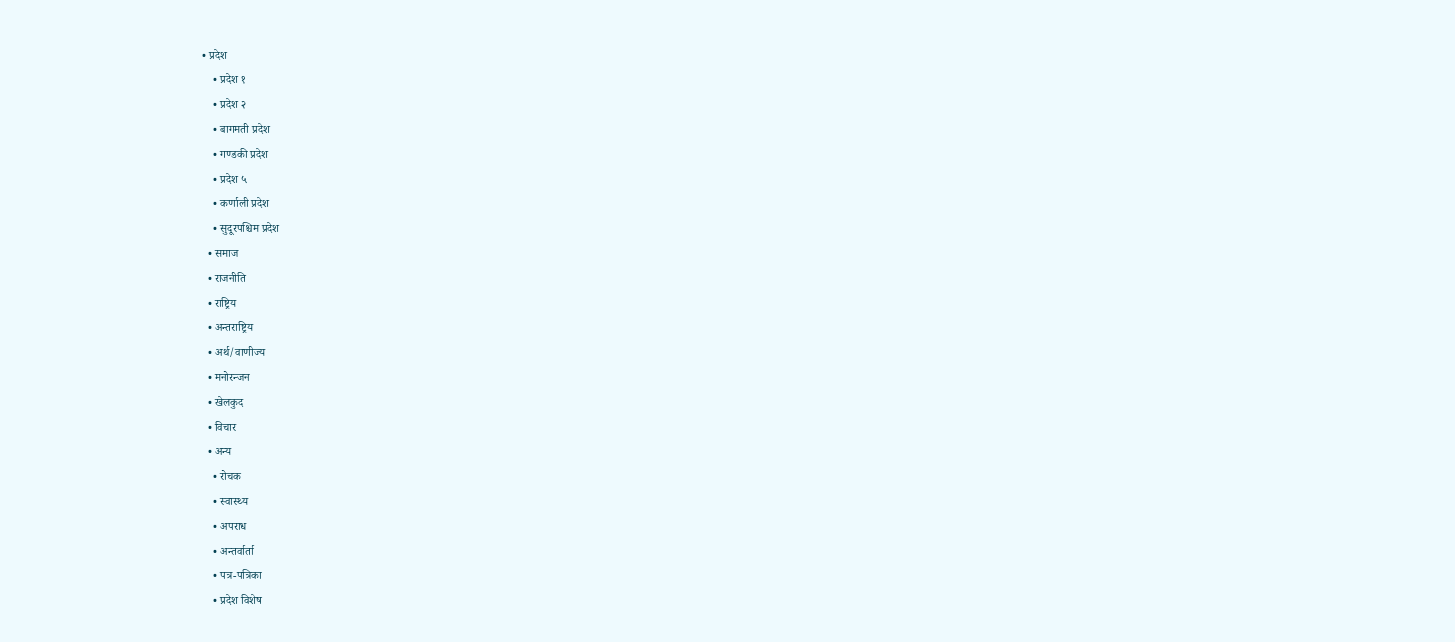• प्रदेश
    • प्रदेश १
    • प्रदेश २
    • बागमती प्रदेश
    • गण्डकी प्रदेश
    • प्रदेश ५
    • कर्णाली प्रदेश
    • सुदूरपश्चिम प्रदेश
  • समाज
  • राजनीति
  • राष्ट्रिय
  • अन्तराष्ट्रिय
  • अर्थ/वाणीज्य
  • मनोरन्जन
  • खेलकुद
  • विचार
  • अन्य
    • रोचक
    • स्वास्थ्य
    • अपराध
    • अन्तर्वार्ता
    • पत्र-पत्रिका
    • प्रदेश विशेष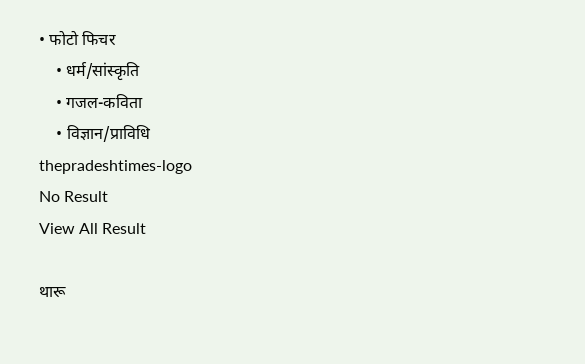• फोटो फिचर
    • धर्म/सांस्कृति
    • गजल-कविता
    • विज्ञान/प्राविधि
thepradeshtimes-logo
No Result
View All Result

थारू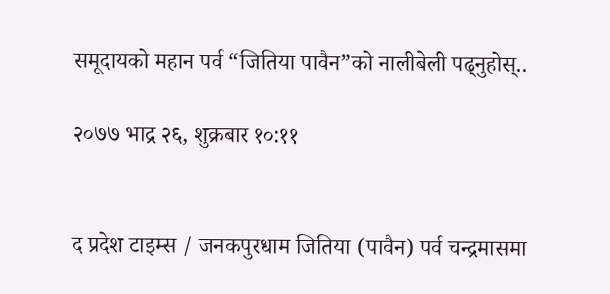समूदायको महान पर्व “जितिया पावैन”को नालीबेली पढ्नुहोस्..

२०७७ भाद्र २६, शुक्रबार १०:११


द प्रदेश टाइम्स / जनकपुरधाम जितिया (पावैन) पर्व चन्द्रमासमा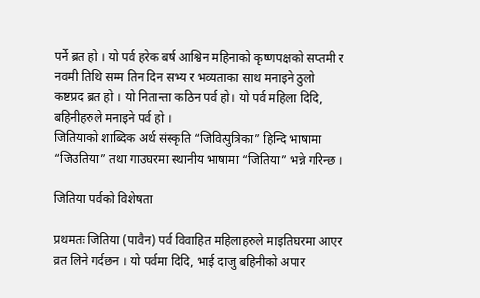पर्ने ब्रत हो । यो पर्व हरेक बर्ष आश्विन महिनाको कृष्णपक्षको सप्तमी र नवमी तिथि सम्म तिन दिन सभ्य र भव्यताका साथ मनाइने ठुलो कष्टप्रद ब्रत हो । यो नितान्ता कठिन पर्व हो। यो पर्व महिला दिदि, बहिनीहरुले मनाइने पर्व हो ।
जितियाको शाब्दिक अर्थ संस्कृति “जिवित्पुत्रिका” हिन्दि भाषामा “जिउतिया” तथा गाउघरमा स्थानीय भाषामा “जितिया” भन्ने गरिन्छ ।

जितिया पर्वको विशेषता

प्रथमतः जितिया (पावैन) पर्व विवाहित महिलाहरुले माइतिघरमा आएर व्रत लिने गर्दछन । यो पर्वमा दिदि, भाई दाजु बहिनीको अपार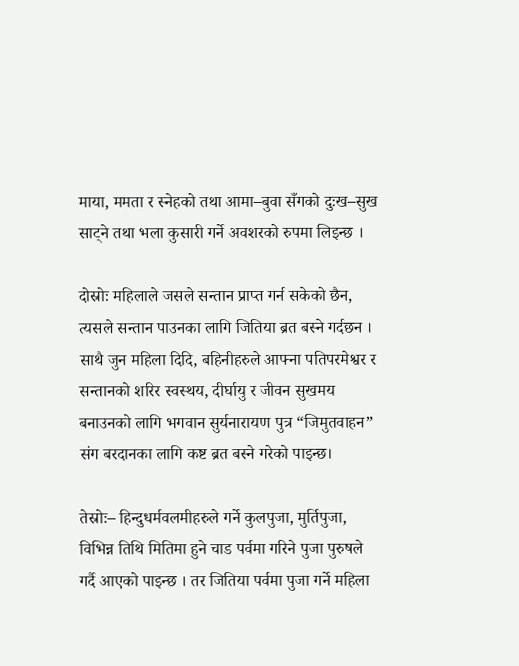माया, ममता र स्नेहको तथा आमा–बुवा सँगको दुःख–सुख साट्ने तथा भला कुसारी गर्ने अवशरको रुपमा लिइन्छ ।

दोस्रोः महिलाले जसले सन्तान प्राप्त गर्न सकेको छैन, त्यसले सन्तान पाउनका लागि जितिया ब्रत बस्ने गर्दछन । साथै जुन महिला दिदि, बहिनीहरुले आफ्ना पतिपरमेश्वर र सन्तानको शरिर स्वस्थय, दीर्घायु र जीवन सुखमय बनाउनको लागि भगवान सुर्यनारायण पुत्र “जिमुतवाहन” संग बरदानका लागि कष्ट ब्रत बस्ने गरेको पाइन्छ।

तेस्रोः– हिन्दुधर्मवलमीहरुले गर्ने कुलपुजा, मुर्तिपुजा, विभिन्न तिथि मितिमा हुने चाड पर्वमा गरिने पुजा पुरुषले गर्दै आएको पाइन्छ । तर जितिया पर्वमा पुजा गर्ने महिला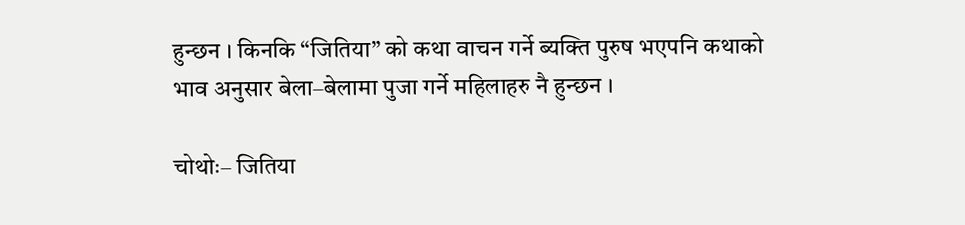हुन्छन । किनकि “जितिया” को कथा वाचन गर्ने ब्यक्ति पुरुष भएपनि कथाको भाव अनुसार बेला–बेलामा पुजा गर्ने महिलाहरु नै हुन्छन ।

चोथोः– जितिया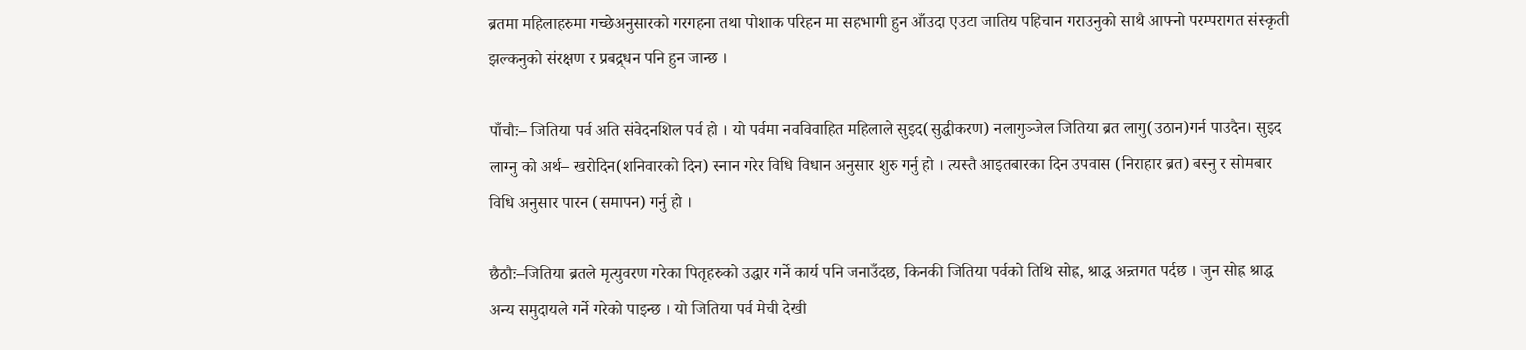ब्रतमा महिलाहरुमा गच्छेअनुसारको गरगहना तथा पोशाक परिहन मा सहभागी हुन आँउदा एउटा जातिय पहिचान गराउनुको साथै आफ्नो परम्परागत संस्कृती झल्कनुको संरक्षण र प्रबद्र्धन पनि हुन जान्छ ।

पाँचौः– जितिया पर्व अति संवेदनशिल पर्व हो । यो पर्वमा नवविवाहित महिलाले सुइद(सुद्धीकरण) नलागुञ्जेल जितिया ब्रत लागु(उठान)गर्न पाउदैन। सुइद लाग्नु को अर्थ– खरोदिन(शनिवारको दिन) स्नान गरेर विधि विधान अनुसार शुरु गर्नु हो । त्यस्तै आइतबारका दिन उपवास (निराहार ब्रत) बस्नु र सोमबार विधि अनुसार पारन (समापन) गर्नु हो ।

छैठौः–जितिया ब्रतले मृत्युवरण गरेका पितृहरुको उद्धार गर्ने कार्य पनि जनाउँदछ, किनकी जितिया पर्वको तिथि सोह्र, श्राद्ध अन्र्तगत पर्दछ । जुन सोह्र श्राद्ध अन्य समुदायले गर्ने गरेको पाइन्छ । यो जितिया पर्व मेची देखी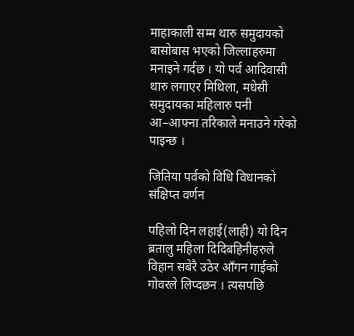माहाकाली सम्म थारु समुदायको बासोबास भएको जिल्लाहरुमा मनाइने गर्दछ । यो पर्व आदिवासी थारु लगाएर मिथिला, मधेसी समुदायका महिलारु पनी आ–आफ्ना तरिकाले मनाउने गरेको पाइन्छ ।

जितिया पर्वको विधि विधानको संक्षिप्त वर्णन

पहिलो दिन लहाई(लाही) यो दिन ब्रतालु महिला दिदिबहिनीहरुले विहान सबेरै उठेर आँगन गाईको गोवरले लिप्दछन । त्यसपछि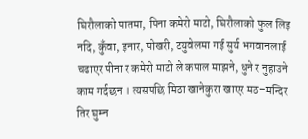घिरौलाको पातमा, पिना कमेरो माटो, घिरौलाको फुल लिइ नदि, कुँवा, इनार, पोखरी, टयुवेलमा गई सुर्य भगवानलाई चढाएर पीना र कमेरो माटो ले कपाल माझने, धुने र नुहाउने काम गर्दछन । त्यसपछि मिठा खानेकुरा खाएर मठ–मन्दिर तिर घुम्न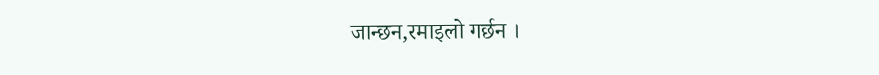जान्छन,रमाइलो गर्छन ।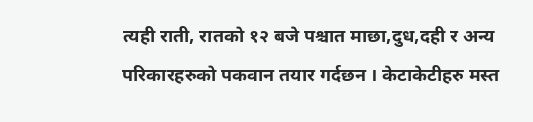त्यही राती, रातको १२ बजे पश्चात माछा,दुध,दही र अन्य परिकारहरुको पकवान तयार गर्दछन । केटाकेटीहरु मस्त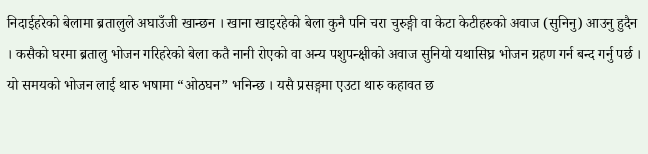निदाईहरेको बेलामा ब्रतालुले अघाउँजी खान्छन । खाना खाइरहेको बेला कुनै पनि चरा चुरुङ्गी वा केटा केटीहरुको अवाज (सुनिनु) आउनु हुदैन । कसैको घरमा ब्रतालु भोजन गरिहरेको बेला कतै नानी रोएको वा अन्य पशुपन्क्षीको अवाज सुनियो यथासिघ्र भोजन ग्रहण गर्न बन्द गर्नु पर्छ । यो समयको भोजन लाई थारु भषामा “ओठघन” भनिन्छ । यसै प्रसङ्गमा एउटा थारु कहावत छ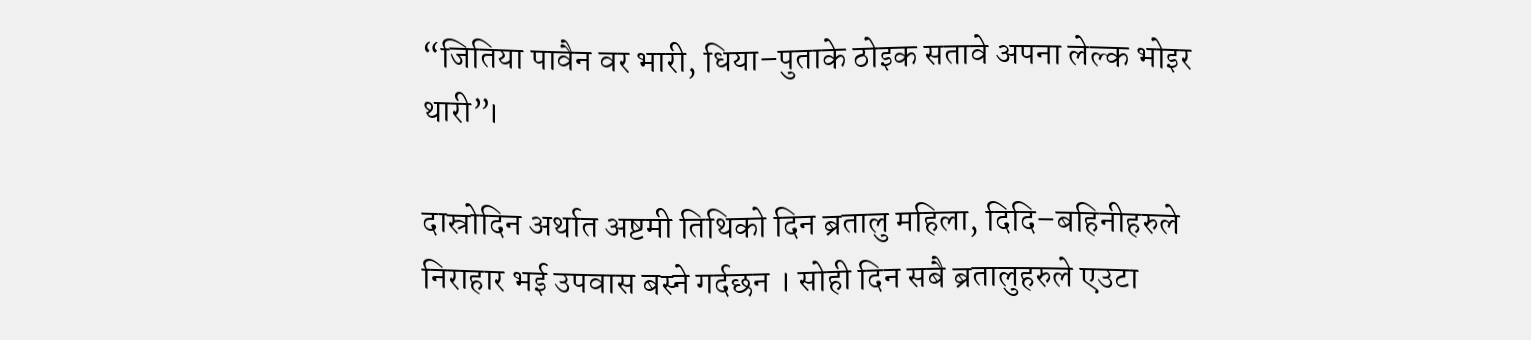“जितिया पावैन वर भारी, धिया–पुताके ठोइक सतावे अपना लेल्क भोइर थारी”।

दास्रोदिन अर्थात अष्टमी तिथिको दिन ब्रतालु महिला, दिदि–बहिनीहरुले निराहार भई उपवास बस्ने गर्दछन । सोही दिन सबै ब्रतालुहरुले एउटा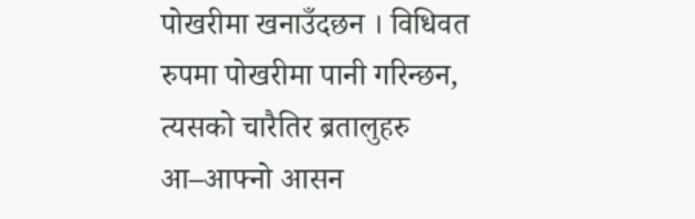पोखरीमा खनाउँदछन । विधिवत रुपमा पोखरीमा पानी गरिन्छन, त्यसको चारैतिर ब्रतालुहरु आ–आफ्नो आसन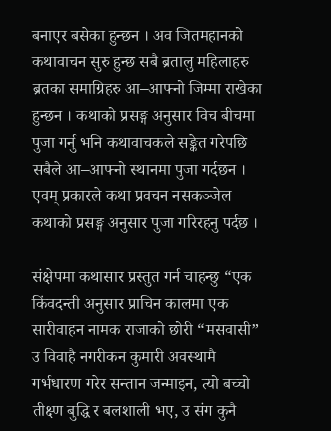बनाएर बसेका हुन्छन । अव जितमहानको कथावाचन सुरु हुन्छ सबै ब्रतालु महिलाहरु ब्रतका समाग्रिहरु आ–आफ्नो जिम्मा राखेका हुन्छन । कथाको प्रसङ्ग अनुसार विच बीचमा पुजा गर्नु भनि कथावाचकले सङ्केत गरेपछि सबैले आ–आफ्नो स्थानमा पुजा गर्दछन । एवम् प्रकारले कथा प्रवचन नसकञ्जेल कथाको प्रसङ्ग अनुसार पुजा गरिरहनु पर्दछ ।

संक्षेपमा कथासार प्रस्तुत गर्न चाहन्छु “एक किंवदन्ती अनुसार प्राचिन कालमा एक सारीवाहन नामक राजाको छोरी “मसवासी” उ विवाहै नगरीकन कुमारी अवस्थामै गर्भधारण गरेर सन्तान जन्माइन, त्यो बच्चो तीक्ष्ण बुद्धि र बलशाली भए, उ संग कुनै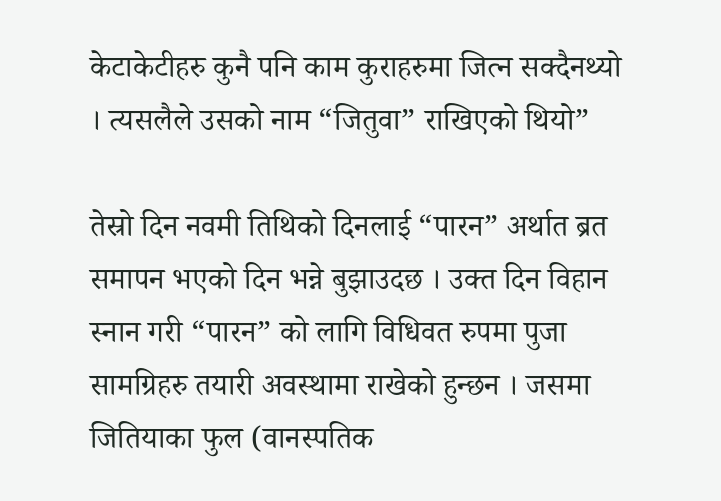केटाकेटीहरु कुनै पनि काम कुराहरुमा जित्न सक्दैनथ्यो । त्यसलैले उसको नाम “जितुवा” राखिएको थियो”

तेस्रो दिन नवमी तिथिको दिनलाई “पारन” अर्थात ब्रत समापन भएको दिन भन्ने बुझाउदछ । उक्त दिन विहान स्नान गरी “पारन” को लागि विधिवत रुपमा पुजा सामग्रिहरु तयारी अवस्थामा राखेको हुन्छन । जसमा जितियाका फुल (वानस्पतिक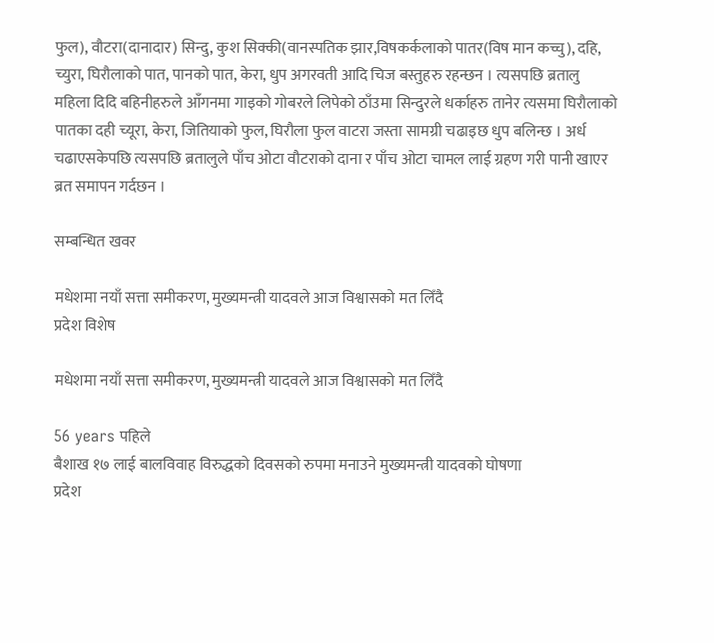फुल), वौटरा(दानादार) सिन्दु, कुश सिक्की(वानस्पतिक झार,विषकर्कलाको पातर(विष मान कच्चु), दहि, च्युरा, घिरौलाको पात, पानको पात, केरा, धुप अगरवती आदि चिज बस्तुहरु रहन्छन । त्यसपछि ब्रतालु महिला दिदि बहिनीहरुले आँगनमा गाइको गोबरले लिपेको ठाँउमा सिन्दुरले धर्काहरु तानेर त्यसमा घिरौलाको पातका दही च्यूरा, केरा, जितियाको फुल, घिरौला फुल वाटरा जस्ता सामग्री चढाइछ धुप बलिन्छ । अर्ध चढाएसकेपछि त्यसपछि ब्रतालुले पाँच ओटा वौटराको दाना र पाँच ओटा चामल लाई ग्रहण गरी पानी खाएर ब्रत समापन गर्दछन ।

सम्बन्धित खवर

मधेशमा नयाँ सत्ता समीकरण, मुख्यमन्त्री यादवले आज विश्वासको मत लिँदै
प्रदेश विशेष

मधेशमा नयाँ सत्ता समीकरण, मुख्यमन्त्री यादवले आज विश्वासको मत लिँदै

56 years पहिले
बैशाख १७ लाई बालविवाह विरुद्धको दिवसको रुपमा मनाउने मुख्यमन्त्री यादवको घोषणा
प्रदेश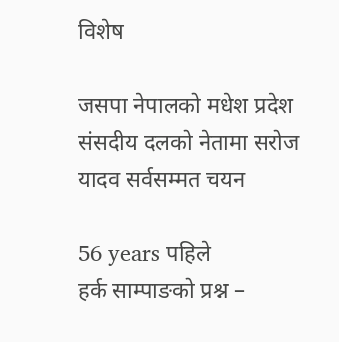विशेष

जसपा नेपालको मधेश प्रदेश संसदीय दलको नेतामा सरोज यादव सर्वसम्मत चयन

56 years पहिले
हर्क साम्पाङको प्रश्न –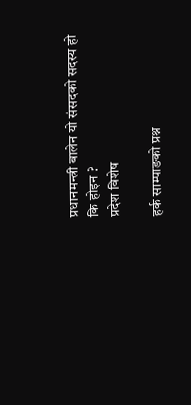प्रधानमन्त्री बालेन यो संसदको सदस्य हो कि होइन ?
प्रदेश विशेष

हर्क साम्पाङको प्रश्न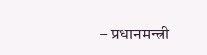– प्रधानमन्त्री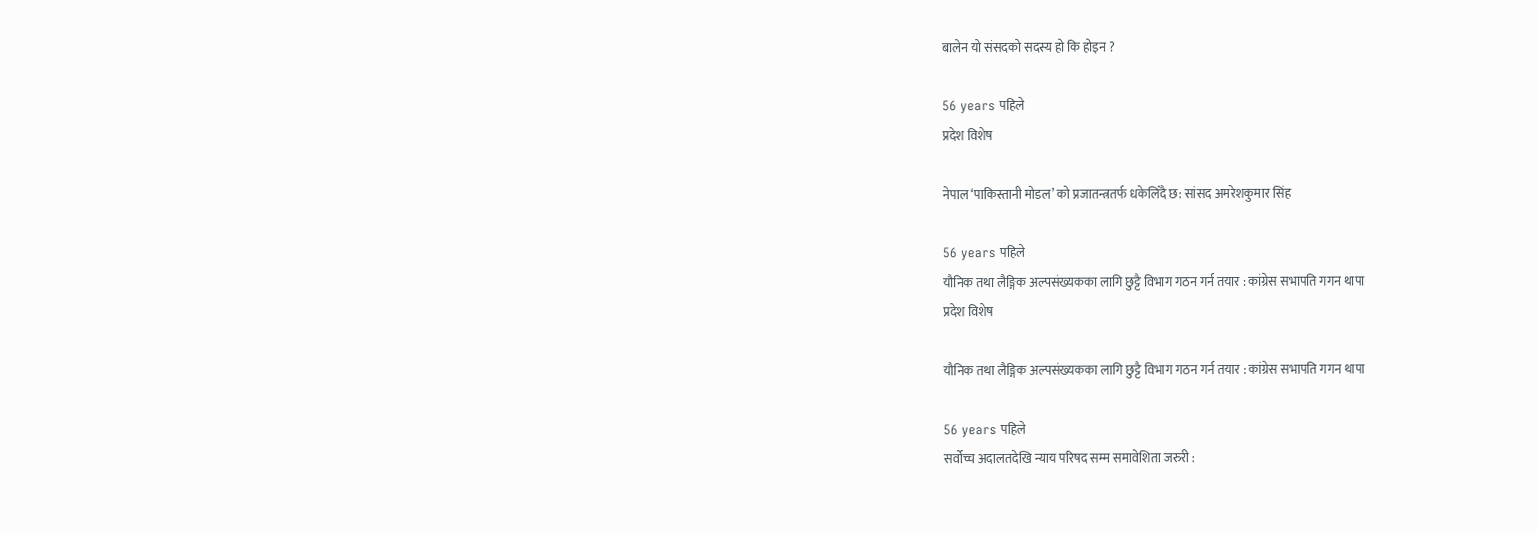बालेन यो संसदको सदस्य हो कि होइन ?

56 years पहिले
प्रदेश विशेष

नेपाल ‘पाकिस्तानी मोडल’ को प्रजातन्त्रतर्फ धकेलिँदै छ: सांसद अमरेशकुमार सिंह

56 years पहिले
यौनिक तथा लैङ्गिक अल्पसंख्यकका लागि छुट्टै विभाग गठन गर्न तयार : कांग्रेस सभापति गगन थापा
प्रदेश विशेष

यौनिक तथा लैङ्गिक अल्पसंख्यकका लागि छुट्टै विभाग गठन गर्न तयार : कांग्रेस सभापति गगन थापा

56 years पहिले
सर्वोच्च अदालतदेखि न्याय परिषद सम्म समावेशिता जरुरी :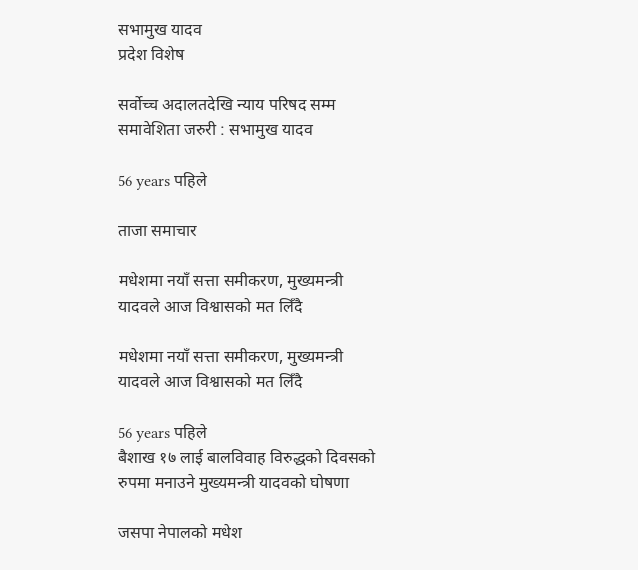सभामुख यादव
प्रदेश विशेष

सर्वोच्च अदालतदेखि न्याय परिषद सम्म समावेशिता जरुरी : सभामुख यादव

56 years पहिले

ताजा समाचार

मधेशमा नयाँ सत्ता समीकरण, मुख्यमन्त्री यादवले आज विश्वासको मत लिँदै

मधेशमा नयाँ सत्ता समीकरण, मुख्यमन्त्री यादवले आज विश्वासको मत लिँदै

56 years पहिले
बैशाख १७ लाई बालविवाह विरुद्धको दिवसको रुपमा मनाउने मुख्यमन्त्री यादवको घोषणा

जसपा नेपालको मधेश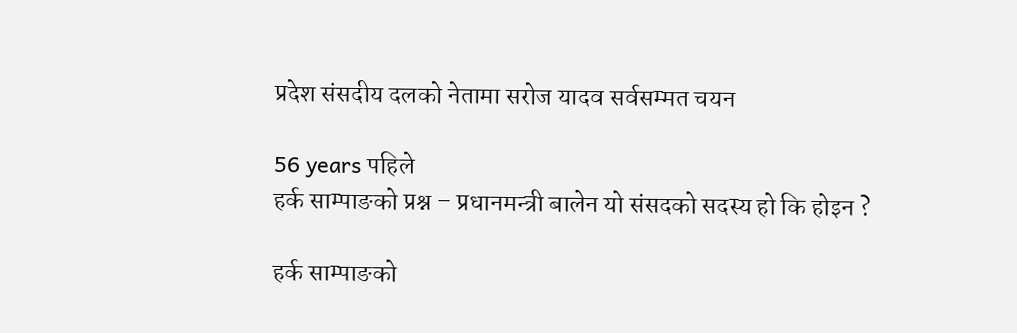प्रदेश संसदीय दलको नेतामा सरोज यादव सर्वसम्मत चयन

56 years पहिले
हर्क साम्पाङको प्रश्न – प्रधानमन्त्री बालेन यो संसदको सदस्य हो कि होइन ?

हर्क साम्पाङको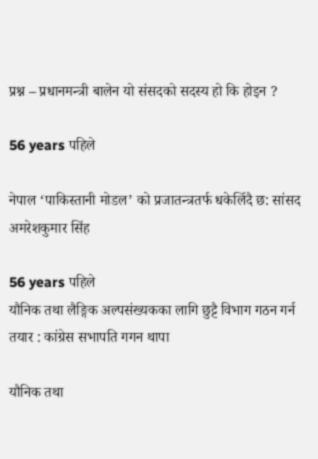प्रश्न – प्रधानमन्त्री बालेन यो संसदको सदस्य हो कि होइन ?

56 years पहिले

नेपाल ‘पाकिस्तानी मोडल’ को प्रजातन्त्रतर्फ धकेलिँदै छ: सांसद अमरेशकुमार सिंह

56 years पहिले
यौनिक तथा लैङ्गिक अल्पसंख्यकका लागि छुट्टै विभाग गठन गर्न तयार : कांग्रेस सभापति गगन थापा

यौनिक तथा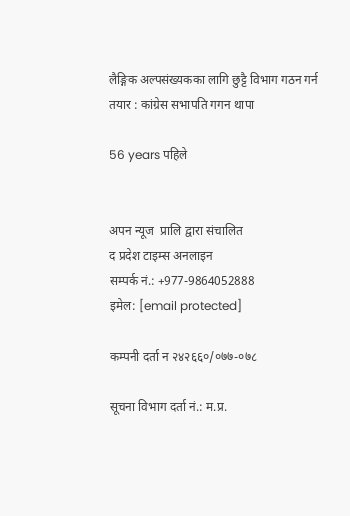लैङ्गिक अल्पसंख्यकका लागि छुट्टै विभाग गठन गर्न तयार : कांग्रेस सभापति गगन थापा

56 years पहिले


अपन न्यूज  प्रालि द्वारा संचालित
द प्रदेश टाइम्स अनलाइन
सम्पर्क नं.: +977-9864052888
इमेल: [email protected]

कम्पनी दर्ता न २४२६६०/०७७-०७८

सूचना विभाग दर्ता नं.: म.प्र.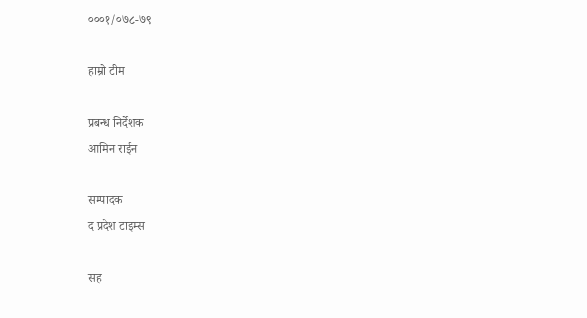०००१/०७८-७९

हाम्रो टीम

प्रबन्ध निर्देशक
आमिन राईन

सम्पादक
द प्रदेश टाइम्स

सह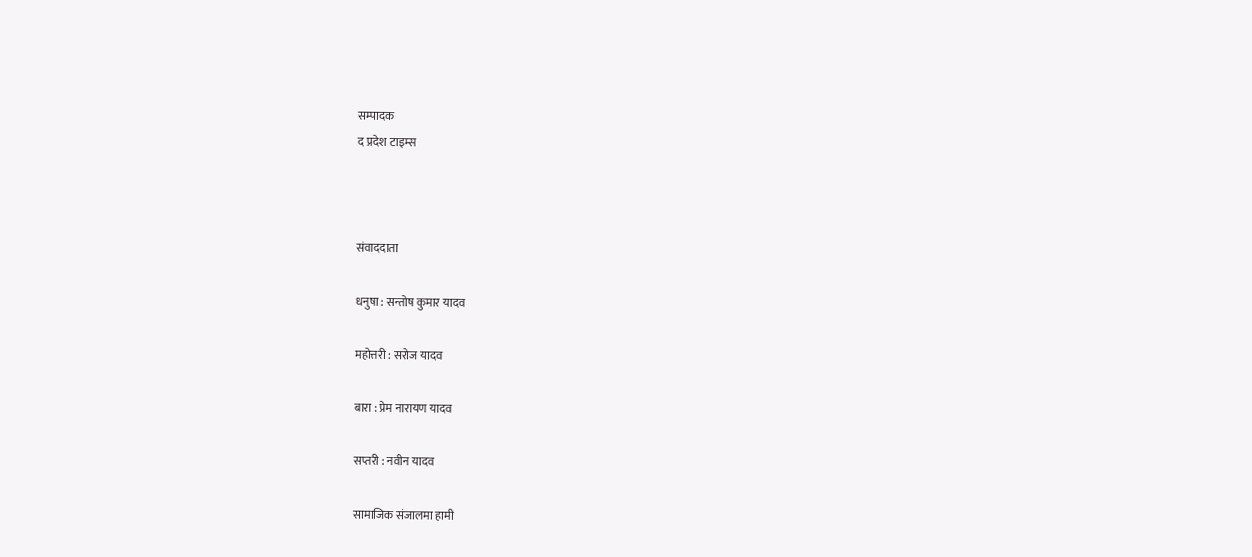सम्पादक
द प्रदेश टाइम्स



संवाददाता

धनुषा : सन्तोष कुमार यादव

महोत्तरी : सरोज यादव

बारा : प्रेम नारायण यादव

सप्तरी : नवीन यादव

सामाजिक संजालमा हामी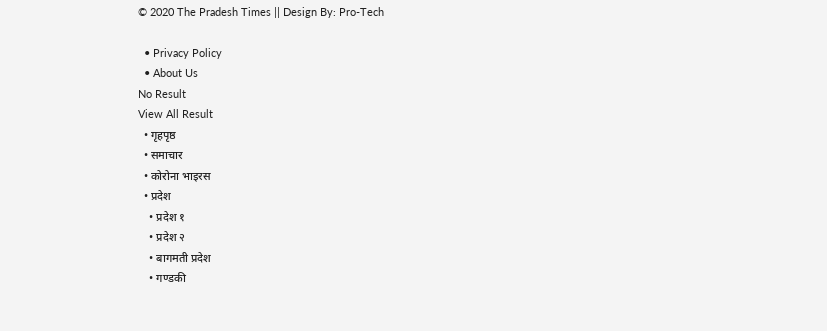© 2020 The Pradesh Times || Design By: Pro-Tech

  • Privacy Policy
  • About Us
No Result
View All Result
  • गृहपृष्ठ
  • समाचार
  • कोरोना भाइरस
  • प्रदेश
    • प्रदेश १
    • प्रदेश २
    • बागमती प्रदेश
    • गण्डकी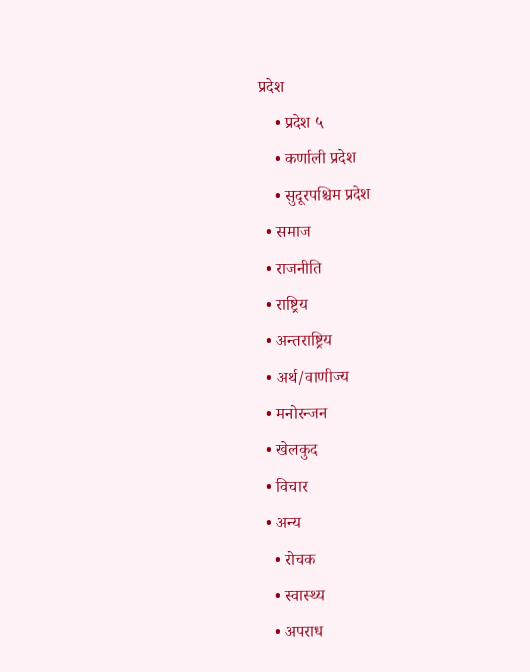प्रदेश
    • प्रदेश ५
    • कर्णाली प्रदेश
    • सुदूरपश्चिम प्रदेश
  • समाज
  • राजनीति
  • राष्ट्रिय
  • अन्तराष्ट्रिय
  • अर्थ/वाणीज्य
  • मनोरन्जन
  • खेलकुद
  • विचार
  • अन्य
    • रोचक
    • स्वास्थ्य
    • अपराध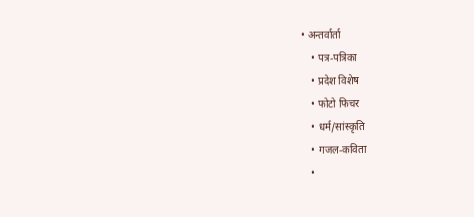• अन्तर्वार्ता
    • पत्र-पत्रिका
    • प्रदेश विशेष
    • फोटो फिचर
    • धर्म/सांस्कृति
    • गजल-कविता
    •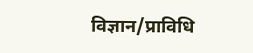विज्ञान/प्राविधि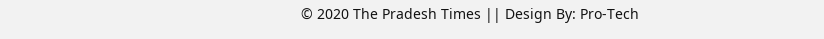© 2020 The Pradesh Times || Design By: Pro-Tech